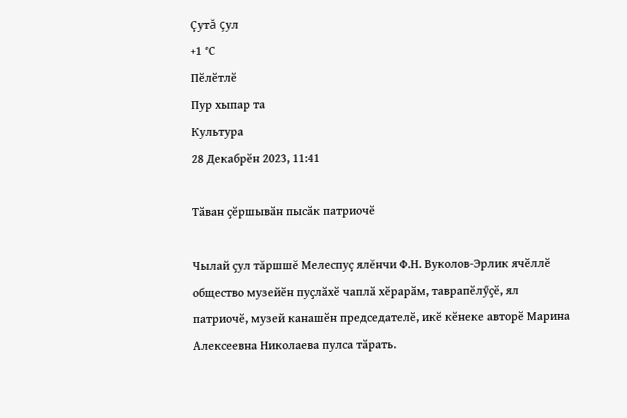Çутă çул
+1 °С
Пӗлӗтлӗ
Пур хыпар та
Культура
28 Декабрӗн 2023, 11:41

Тӑван ҫӗршывӑн пысӑк патриочӗ

Чылай ҫул тăршшĕ Мелеспуç ялĕнчи Ф.Н. Вуколов-Эрлик ячӗллӗ общество музейӗн пуҫлӑхӗ чаплӑ хӗрарӑм, таврапӗлӳҫӗ, ял патриочӗ, музей канашӗн председателӗ, икӗ кӗнеке авторӗ Марина Алексеевна Николаева пулса тӑрать.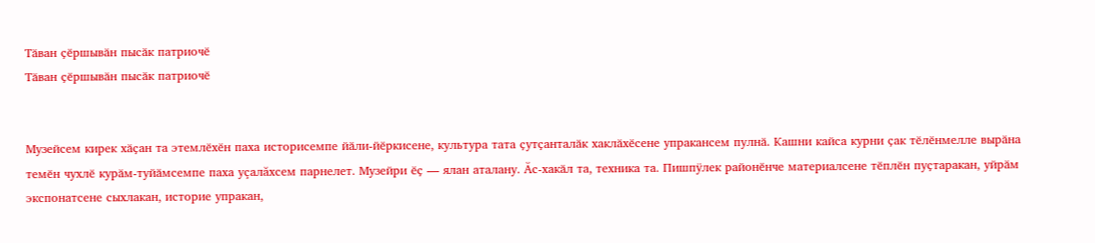Тӑван ҫӗршывӑн пысӑк патриочӗ
Тӑван ҫӗршывӑн пысӑк патриочӗ


Музейсем кирек хӑҫан та этемлӗхӗн паха историсемпе йӑли-йӗркисене, культура тата ҫутҫанталӑк хаклӑхӗсене упракансем пулнӑ. Кашни кайса курни ҫак тӗлӗнмелле вырӑна темӗн чухлӗ курӑм-туйӑмсемпе паха уçалăхсем парнелет. Музейри ӗҫ — ялан аталану. Ӑс-хакӑл та, техника та. Пишпÿлек районӗнче материалсене тӗплӗн пуҫтаракан, уйрӑм экспонатсене сыхлакан, историе упракан,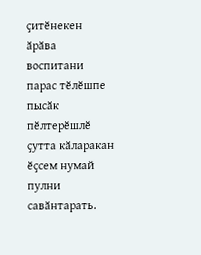ҫитӗнекен ӑрӑва воспитани парас тӗлӗшпе пысӑк пӗлтерӗшлӗ ҫутта кӑларакан ӗҫсем нумай пулни савӑнтарать.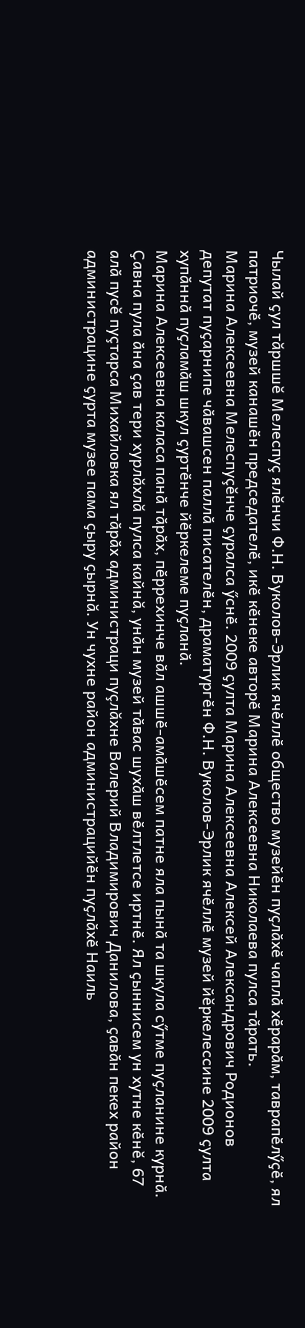Чылай ҫул тăршшĕ Мелеспуç ялĕнчи Ф.Н. Вуколов-Эрлик ячӗллӗ общество музейӗн пуҫлӑхӗ чаплӑ хӗрарӑм, таврапӗлӳҫӗ, ял патриочӗ, музей канашӗн председателӗ, икӗ кӗнеке авторӗ Марина Алексеевна Николаева пулса тӑрать.
Марина Алексеевна Мелеспуçĕнче ҫуралса ӳснӗ. 2009 ҫулта Марина Алексеевна Алексей Александрович Родионов депутат пуҫарнипе чӑвашсен паллӑ писателӗн, драматургӗн Ф.Н. Вуколов-Эрлик ячӗллӗ музей йĕркелессине 2009 ҫулта хупӑннӑ пуҫламӑш шкул ҫуртӗнче йӗркелеме пуҫланӑ.
Марина Алексеевна каласа панӑ тӑрӑх, пӗррехинче вӑл ашшӗ-амӑшӗсем патне яла пынӑ та шкула сӳтме пуҫланине курнӑ. Ҫавна пула ӑна ҫав тери хурлăхлă пулса кайнă, унӑн музей тӑвас шухӑш вӗлтлетсе иртнӗ. Ял ҫыннисем ун хутне кӗнĕ, 67 алӑ пусĕ пуçтарса Михайловка ял тӑрӑх администраци пуçлăхне Валерий Владимирович Данилова, ҫавӑн пекех район администрацине ҫурта музее пама ҫыру ҫырнă. Ун чухне район администрацийӗн пуҫлӑхӗ Наиль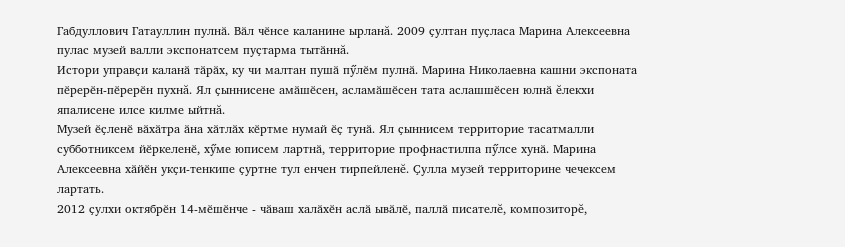Габдуллович Гатауллин пулнӑ. Вӑл чӗнсе каланине ырланă. 2009 ҫултан пуҫласа Марина Алексеевна пулас музей валли экспонатсем пуҫтарма тытӑннă.
Истори управҫи каланӑ тӑрӑх, ку чи малтан пушӑ пӳлӗм пулнӑ. Марина Николаевна кашни экспоната пӗрерӗн-пӗрерӗн пухнă. Ял ҫыннисене амӑшӗсен, асламӑшӗсен тата аслашшӗсен юлнӑ ĕлекхи япалисене илсе килме ыйтнă.
Музей ӗҫленӗ вӑхӑтра ӑна хӑтлӑх кӗртме нумай ӗҫ тунӑ. Ял ҫыннисем территорие тасатмалли субботниксем йӗркеленӗ, хӳме юписем лартнӑ, территорие профнастилпа пӳлсе хунӑ. Марина Алексеевна хӑйӗн укҫи-тенкипе ҫуртне тул енчен тирпейленĕ. Ҫулла музей территорине чечексем лартать.
2012 ҫулхи октябрӗн 14-мӗшӗнче - чӑваш халӑхӗн аслӑ ывӑлӗ, паллӑ писателĕ, композиторĕ,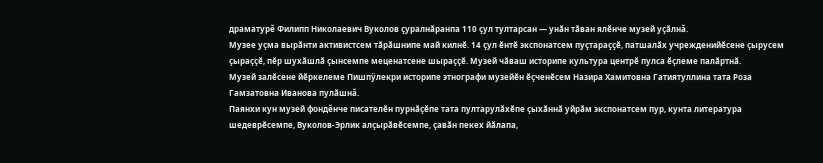драматурĕ Филипп Николаевич Вуколов ҫуралнӑранпа 110 ҫул тултарсан — унӑн тӑван ялӗнче музей уҫӑлнă.
Музее уҫма вырӑнти активистсем тӑрӑшнипе май килнӗ. 14 ҫул ӗнтӗ экспонатсем пуҫтараҫҫӗ, патшалӑх учрежденийӗсене ҫырусем ҫыраҫҫӗ, пӗр шухӑшлӑ ҫынсемпе меценатсене шыраҫҫӗ. Музей чӑваш историпе культура центрӗ пулса ӗҫлеме палӑртнӑ.
Музей залӗсене йӗркелеме Пишпÿлекри историпе этнографи музейӗн ӗҫченӗсем Назира Хамитовна Гатиятуллина тата Роза Гамзатовна Иванова пулӑшнă.
Паянхи кун музей фондĕнче писателӗн пурнӑҫӗпе тата пултарулӑхӗпе ҫыхӑннӑ уйрӑм экспонатсем пур, кунта литература шедеврӗсемпе, Вуколов-Эрлик алҫырӑвӗсемпе, ҫавӑн пекех йӑлапа,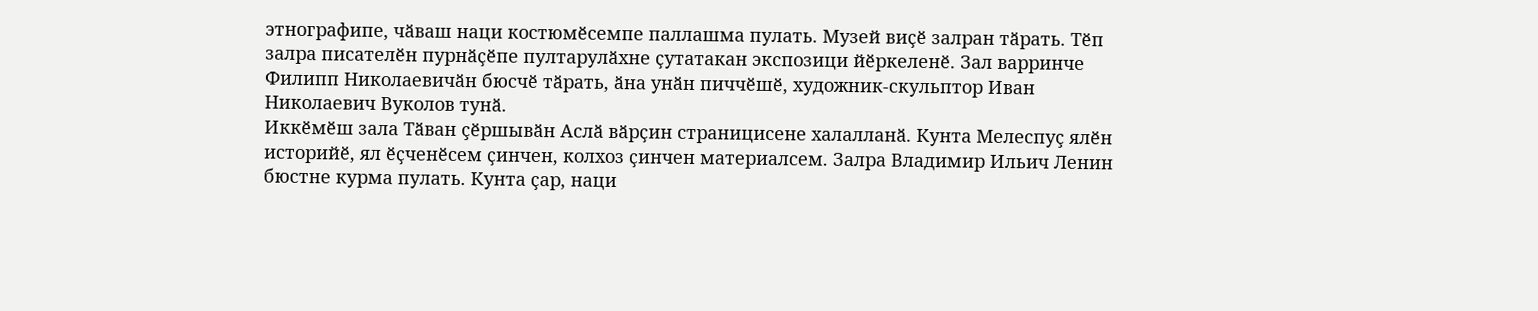этнографипе, чӑваш наци костюмӗсемпе паллашма пулать. Музей виҫӗ залран тӑрать. Тӗп залра писателӗн пурнӑҫӗпе пултарулӑхне ҫутатакан экспозици йӗркеленӗ. Зал варринче Филипп Николаевичӑн бюсчӗ тӑрать, ӑна унӑн пиччӗшӗ, художник-скульптор Иван Николаевич Вуколов тунӑ.
Иккӗмӗш зала Тӑван çӗршывӑн Аслӑ вӑрҫин страницисене халалланӑ. Кунта Мелеспуç ялӗн историйӗ, ял ӗҫченӗсем ҫинчен, колхоз ҫинчен материалсем. Залра Владимир Ильич Ленин бюстне курма пулать. Кунта ҫар, наци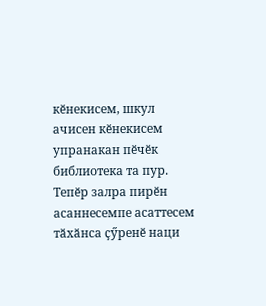кӗнекисем, шкул ачисен кӗнекисем упранакан пӗчӗк библиотека та пур.
Тепӗр залра пирӗн асаннесемпе асаттесем тӑхӑнса ҫӳренӗ наци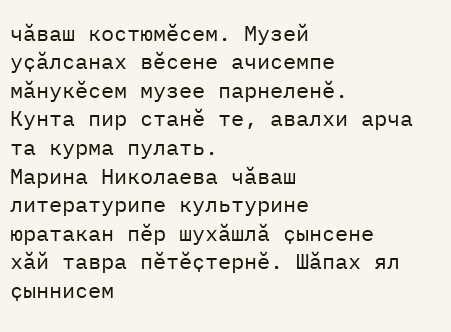чӑваш костюмӗсем. Музей уҫӑлсанах вӗсене ачисемпе мӑнукӗсем музее парнеленӗ. Кунта пир станӗ те, авалхи арча та курма пулать.
Марина Николаева чӑваш литературипе культурине юратакан пӗр шухӑшлӑ ҫынсене хӑй тавра пӗтӗҫтернӗ. Шӑпах ял ҫыннисем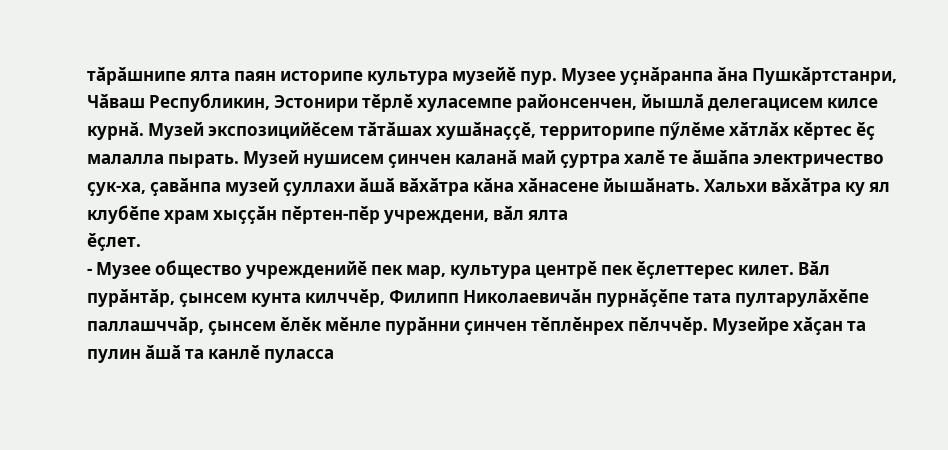тӑрӑшнипе ялта паян историпе культура музейӗ пур. Музее уҫнӑранпа ăна Пушкӑртстанри, Чӑваш Республикин, Эстонири тӗрлӗ хуласемпе районсенчен, йышлӑ делегацисем килсе курнă. Музей экспозицийӗсем тӑтӑшах хушӑнаҫҫӗ, территорипе пӳлӗме хӑтлӑх кӗртес ӗҫ малалла пырать. Музей нушисем ҫинчен каланӑ май ҫуртра халӗ те ӑшӑпа электричество ҫук-ха, ҫавӑнпа музей ҫуллахи ӑшӑ вӑхӑтра кăна хӑнасене йышӑнать. Хальхи вӑхӑтра ку ял клубӗпе храм хыҫҫӑн пӗртен-пӗр учреждени, вӑл ялта
ӗҫлет.
- Музее общество учрежденийӗ пек мар, культура центрӗ пек ӗҫлеттерес килет. Вӑл пурӑнтӑр, ҫынсем кунта килччӗр, Филипп Николаевичӑн пурнӑҫӗпе тата пултарулӑхӗпе паллашччӑр, ҫынсем ӗлӗк мӗнле пурӑнни ҫинчен тӗплӗнрех пӗлччӗр. Музейре хӑҫан та пулин ӑшӑ та канлӗ пуласса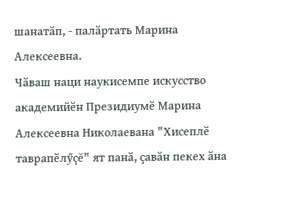шанатӑп, - палӑртать Марина Алексеевна.
Чӑваш наци наукисемпе искусство академийӗн Президиумӗ Марина Алексеевна Николаевана "Хисеплӗ таврапӗлӳçĕ" ят панӑ, ҫавӑн пекех ӑна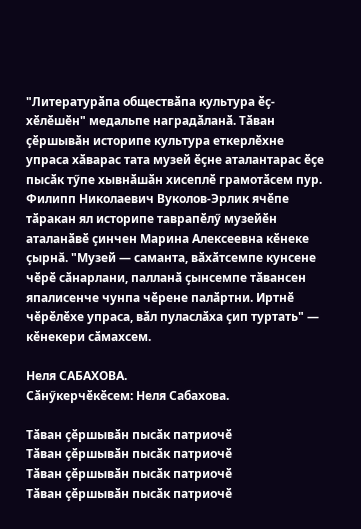"Литературӑпа обществӑпа культура ӗҫ-хӗлӗшӗн" медальпе наградӑланӑ. Тӑван ҫӗршывӑн историпе культура еткерлӗхне упраса хӑварас тата музей ӗҫне аталантарас ӗҫе пысӑк тӳпе хывнӑшӑн хисеплӗ грамотӑсем пур.
Филипп Николаевич Вуколов-Эрлик ячӗпе тӑракан ял историпе таврапӗлӳ музейӗн аталанӑвӗ ҫинчен Марина Алексеевна кӗнеке ҫырнă. "Музей — саманта, вӑхӑтсемпе кунсене чӗрӗ сӑнарлани, палланӑ ҫынсемпе тӑвансен япалисенче чунпа чӗрене палӑртни. Иртнӗ чӗрӗлӗхе упраса, вӑл пуласлӑха ҫип туртать" — кӗнекери сӑмахсем.

Неля САБАХОВА.
Сӑнӳкерчӗкӗсем: Неля Сабахова.

Тӑван ҫӗршывӑн пысӑк патриочӗ
Тӑван ҫӗршывӑн пысӑк патриочӗ
Тӑван ҫӗршывӑн пысӑк патриочӗ
Тӑван ҫӗршывӑн пысӑк патриочӗ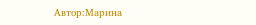Автор:Марина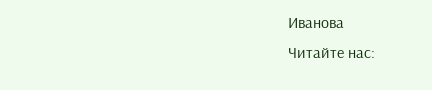Иванова
Читайте нас: